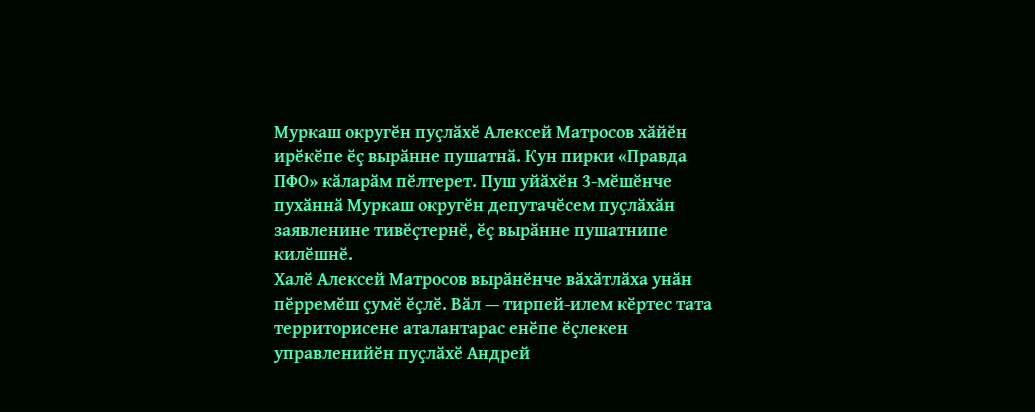Муркаш округӗн пуҫлӑхӗ Алексей Матросов хӑйӗн ирӗкӗпе ӗҫ вырӑнне пушатнӑ. Кун пирки «Правда ПФО» кӑларӑм пӗлтерет. Пуш уйӑхӗн 3-мӗшӗнче пухӑннӑ Муркаш округӗн депутачӗсем пуҫлӑхӑн заявленине тивӗҫтернӗ, ӗҫ вырӑнне пушатнипе килӗшнӗ.
Халӗ Алексей Матросов вырӑнӗнче вӑхӑтлӑха унӑн пӗрремӗш ҫумӗ ӗҫлӗ. Вӑл — тирпей-илем кӗртес тата территорисене аталантарас енӗпе ӗҫлекен управленийӗн пуҫлӑхӗ Андрей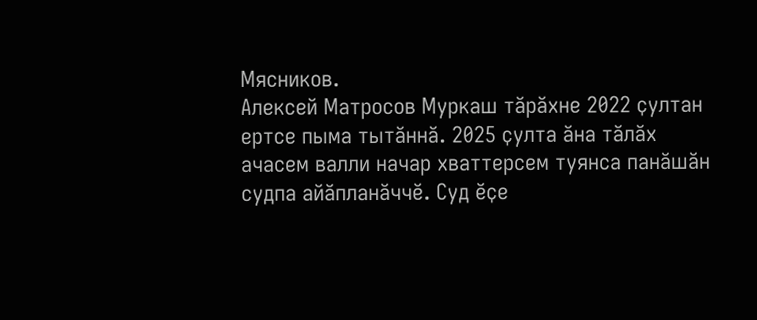Мясников.
Алексей Матросов Муркаш тӑрӑхне 2022 ҫултан ертсе пыма тытӑннӑ. 2025 ҫулта ӑна тӑлӑх ачасем валли начар хваттерсем туянса панӑшӑн судпа айӑпланӑччӗ. Суд ӗҫе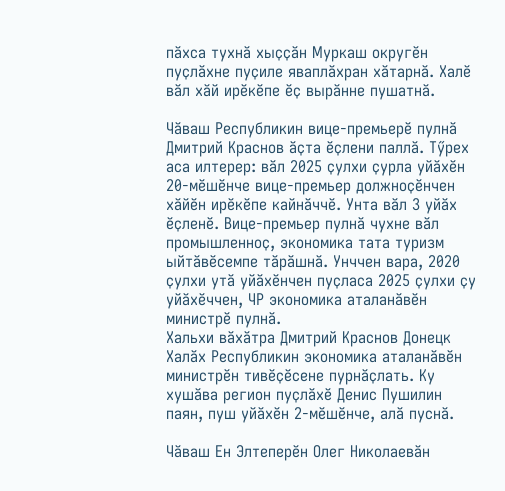пӑхса тухнӑ хыҫҫӑн Муркаш округӗн пуҫлӑхне пуҫиле яваплӑхран хӑтарнӑ. Халӗ вӑл хӑй ирӗкӗпе ӗҫ вырӑнне пушатнӑ.

Чӑваш Республикин вице-премьерӗ пулнӑ Дмитрий Краснов ӑҫта ӗҫлени паллӑ. Тӳрех аса илтерер: вӑл 2025 ҫулхи ҫурла уйӑхӗн 20-мӗшӗнче вице-премьер должноҫӗнчен хӑйӗн ирӗкӗпе кайнӑччӗ. Унта вӑл 3 уйӑх ӗҫленӗ. Вице-премьер пулнӑ чухне вӑл промышленноҫ, экономика тата туризм ыйтӑвӗсемпе тӑрӑшнӑ. Унччен вара, 2020 ҫулхи утӑ уйӑхӗнчен пуҫласа 2025 ҫулхи ҫу уйӑхӗччен, ЧР экономика аталанӑвӗн министрӗ пулнӑ.
Хальхи вӑхӑтра Дмитрий Краснов Донецк Халӑх Республикин экономика аталанӑвӗн министрӗн тивӗҫӗсене пурнӑҫлать. Ку хушӑва регион пуҫлӑхӗ Денис Пушилин паян, пуш уйӑхӗн 2-мӗшӗнче, алӑ пуснӑ.

Чӑваш Ен Элтеперӗн Олег Николаевӑн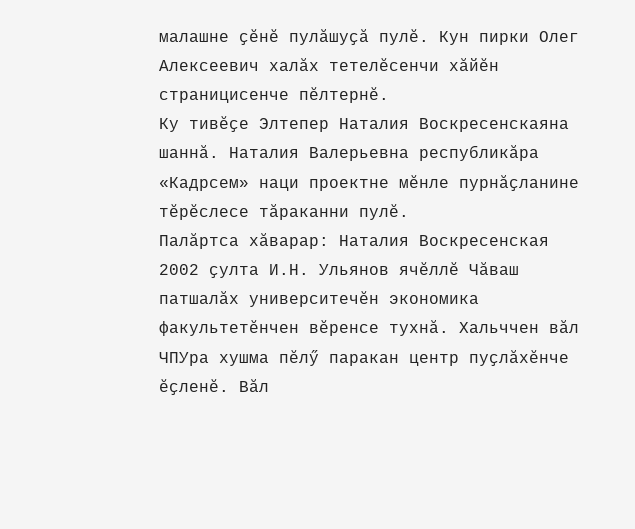малашне ҫӗнӗ пулӑшуҫӑ пулӗ. Кун пирки Олег Алексеевич халӑх тетелӗсенчи хӑйӗн страницисенче пӗлтернӗ.
Ку тивӗҫе Элтепер Наталия Воскресенскаяна шаннӑ. Наталия Валерьевна республикӑра «Кадрсем» наци проектне мӗнле пурнӑҫланине тӗрӗслесе тӑраканни пулӗ.
Палӑртса хӑварар: Наталия Воскресенская 2002 ҫулта И.Н. Ульянов ячӗллӗ Чӑваш патшалӑх университечӗн экономика факультетӗнчен вӗренсе тухнӑ. Хальччен вӑл ЧПУра хушма пӗлӳ паракан центр пуҫлӑхӗнче ӗҫленӗ. Вӑл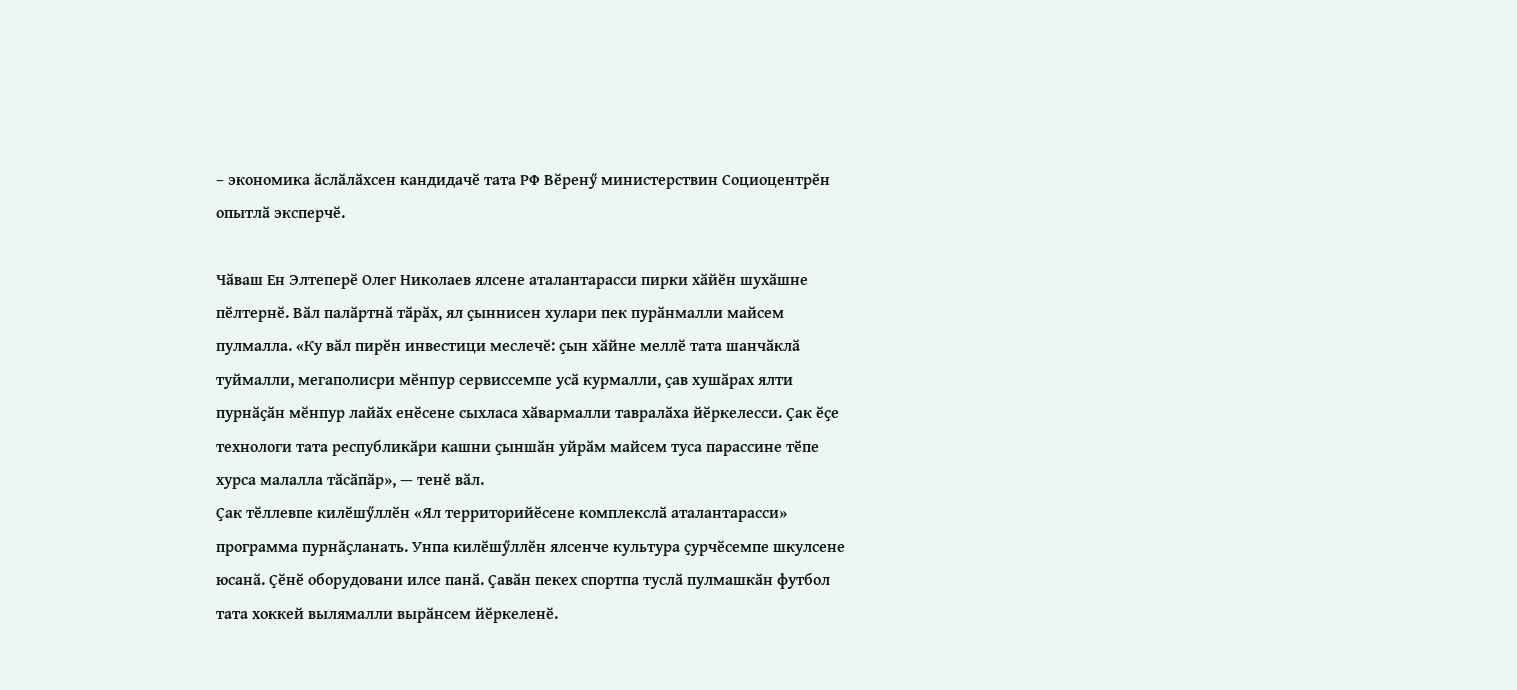– экономика ӑслӑлӑхсен кандидачӗ тата РФ Вӗренӳ министерствин Социоцентрӗн опытлӑ эксперчӗ.

Чӑваш Ен Элтеперӗ Олег Николаев ялсене аталантарасси пирки хӑйӗн шухӑшне пӗлтернӗ. Вӑл палӑртнӑ тӑрӑх, ял ҫыннисен хулари пек пурӑнмалли майсем пулмалла. «Ку вӑл пирӗн инвестици меслечӗ: ҫын хӑйне меллӗ тата шанчӑклӑ туймалли, мегаполисри мӗнпур сервиссемпе усӑ курмалли, ҫав хушӑрах ялти пурнӑҫӑн мӗнпур лайӑх енӗсене сыхласа хӑвармалли тавралӑха йӗркелесси. Ҫак ӗҫе технологи тата республикӑри кашни ҫыншӑн уйрӑм майсем туса парассине тӗпе хурса малалла тӑсӑпӑр», — тенӗ вӑл.
Ҫак тӗллевпе килӗшӳллӗн «Ял территорийӗсене комплекслӑ аталантарасси» программа пурнӑҫланать. Унпа килӗшӳллӗн ялсенче культура ҫурчӗсемпе шкулсене юсанӑ. Ҫӗнӗ оборудовани илсе панӑ. Ҫавӑн пекех спортпа туслӑ пулмашкӑн футбол тата хоккей вылямалли вырӑнсем йӗркеленӗ.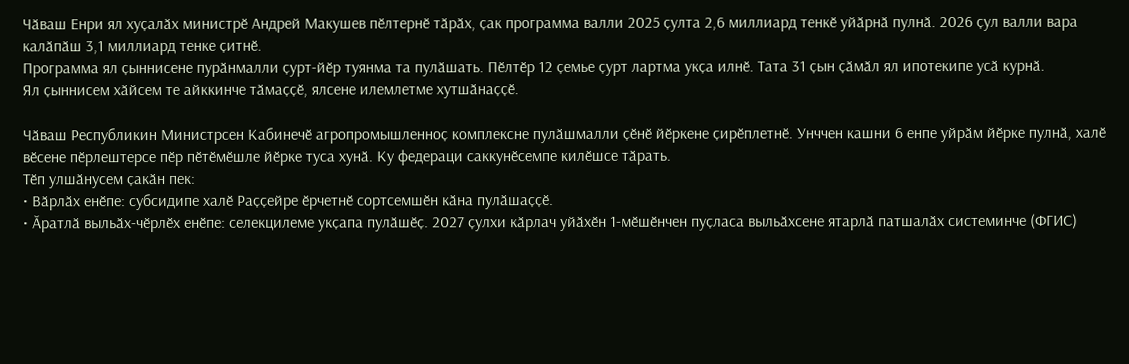Чӑваш Енри ял хуҫалӑх министрӗ Андрей Макушев пӗлтернӗ тӑрӑх, ҫак программа валли 2025 ҫулта 2,6 миллиард тенкӗ уйӑрнӑ пулнӑ. 2026 ҫул валли вара калӑпӑш 3,1 миллиард тенке ҫитнӗ.
Программа ял ҫыннисене пурӑнмалли ҫурт-йӗр туянма та пулӑшать. Пӗлтӗр 12 ҫемье ҫурт лартма укҫа илнӗ. Тата 31 ҫын ҫӑмӑл ял ипотекипе усӑ курнӑ.
Ял ҫыннисем хӑйсем те айккинче тӑмаҫҫӗ, ялсене илемлетме хутшӑнаҫҫӗ.

Чӑваш Республикин Министрсен Кабинечӗ агропромышленноҫ комплексне пулӑшмалли ҫӗнӗ йӗркене ҫирӗплетнӗ. Унччен кашни 6 енпе уйрӑм йӗрке пулнӑ, халӗ вӗсене пӗрлештерсе пӗр пӗтӗмӗшле йӗрке туса хунӑ. Ку федераци саккунӗсемпе килӗшсе тӑрать.
Тӗп улшӑнусем ҫакӑн пек:
• Вӑрлӑх енӗпе: субсидипе халӗ Раҫҫейре ӗрчетнӗ сортсемшӗн кӑна пулӑшаҫҫӗ.
• Ӑратлӑ выльӑх-чӗрлӗх енӗпе: селекцилеме укҫапа пулӑшӗҫ. 2027 ҫулхи кӑрлач уйӑхӗн 1-мӗшӗнчен пуҫласа выльӑхсене ятарлӑ патшалӑх системинче (ФГИС)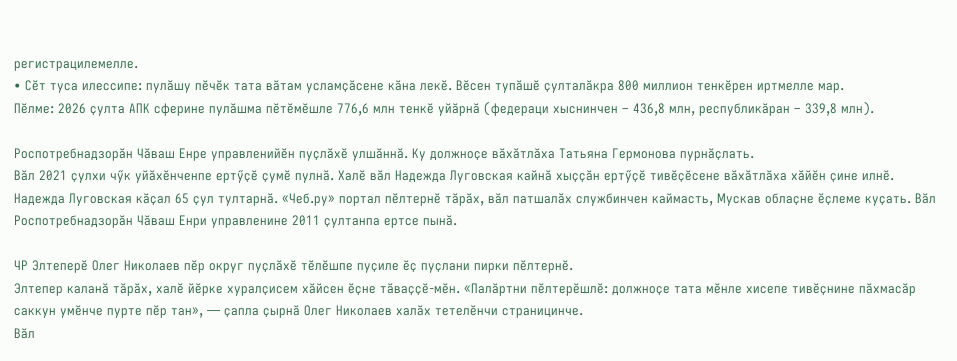регистрацилемелле.
• Сӗт туса илессипе: пулӑшу пӗчӗк тата вӑтам усламҫӑсене кӑна лекӗ. Вӗсен тупӑшӗ ҫулталӑкра 800 миллион тенкӗрен иртмелле мар.
Пӗлме: 2026 ҫулта АПК сферине пулӑшма пӗтӗмӗшле 776,6 млн тенкӗ уйӑрнӑ (федераци хыснинчен – 436,8 млн, республикӑран – 339,8 млн).

Роспотребнадзорӑн Чӑваш Енре управленийӗн пуҫлӑхӗ улшӑннӑ. Ку должноҫе вӑхӑтлӑха Татьяна Гермонова пурнӑҫлать.
Вӑл 2021 ҫулхи чӳк уйӑхӗнченпе ертӳҫӗ ҫумӗ пулнӑ. Халӗ вӑл Надежда Луговская кайнӑ хыҫҫӑн ертӳҫӗ тивӗҫӗсене вӑхӑтлӑха хӑйӗн ҫине илнӗ.
Надежда Луговская кӑҫал 65 ҫул тултарнӑ. «Чеб.ру» портал пӗлтернӗ тӑрӑх, вӑл патшалӑх службинчен каймасть, Мускав облаҫне ӗҫлеме куҫать. Вӑл Роспотребнадзорӑн Чӑваш Енри управленине 2011 ҫултанпа ертсе пынӑ.

ЧР Элтеперӗ Олег Николаев пӗр округ пуҫлӑхӗ тӗлӗшпе пуҫиле ӗҫ пуҫлани пирки пӗлтернӗ.
Элтепер каланӑ тӑрӑх, халӗ йӗрке хуралҫисем хӑйсен ӗҫне тӑваҫҫӗ-мӗн. «Палӑртни пӗлтерӗшлӗ: должноҫе тата мӗнле хисепе тивӗҫнине пӑхмасӑр саккун умӗнче пурте пӗр тан», — ҫапла ҫырнӑ Олег Николаев халӑх тетелӗнчи страницинче.
Вӑл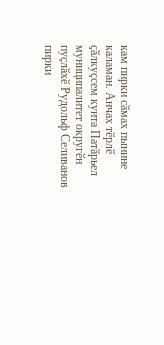кам пирки сӑмах пынине каламан. Анчах тӗрлӗ ҫӑлкуҫсем кунта Патӑрьел муниципалитет округӗн пуҫлӑхӗ Рудольф Селиванов пирки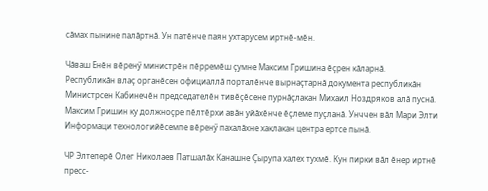сӑмах пынине палӑртнӑ. Ун патӗнче паян ухтарусем иртнӗ-мӗн.

Чӑваш Енӗн вӗренӳ министрӗн пӗрремӗш ҫумне Максим Гришина ӗҫрен кӑларнӑ.
Республикӑн влаҫ органӗсен официаллӑ порталӗнче вырнаҫтарнӑ документа республикӑн Министрсен Кабинечӗн председателӗн тивӗҫӗсене пурнӑҫлакан Михаил Ноздряков алӑ пуснӑ.
Максим Гришин ку должноҫре пӗлтӗрхи авӑн уйӑхӗнче ӗҫлеме пуҫланӑ. Унччен вӑл Мари Элти Информаци технологийӗсемпе вӗренӳ пахалӑхне хаклакан центра ертсе пынӑ.

ЧР Элтеперӗ Олег Николаев Патшалӑх Канашне Ҫырупа халех тухмӗ. Кун пирки вӑл ӗнер иртнӗ пресс-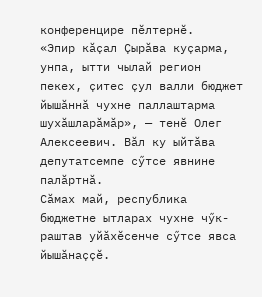конференцире пӗлтернӗ.
«Эпир кӑҫал Ҫырӑва куҫарма, унпа, ытти чылай регион пекех, ҫитес ҫул валли бюджет йышӑннӑ чухне паллаштарма шухӑшларӑмӑр», — тенӗ Олег Алексеевич. Вӑл ку ыйтӑва депутатсемпе сӳтсе явнине палӑртнӑ.
Сӑмах май, республика бюджетне ытларах чухне чӳк-раштав уйӑхӗсенче сӳтсе явса йышӑнаҫҫӗ.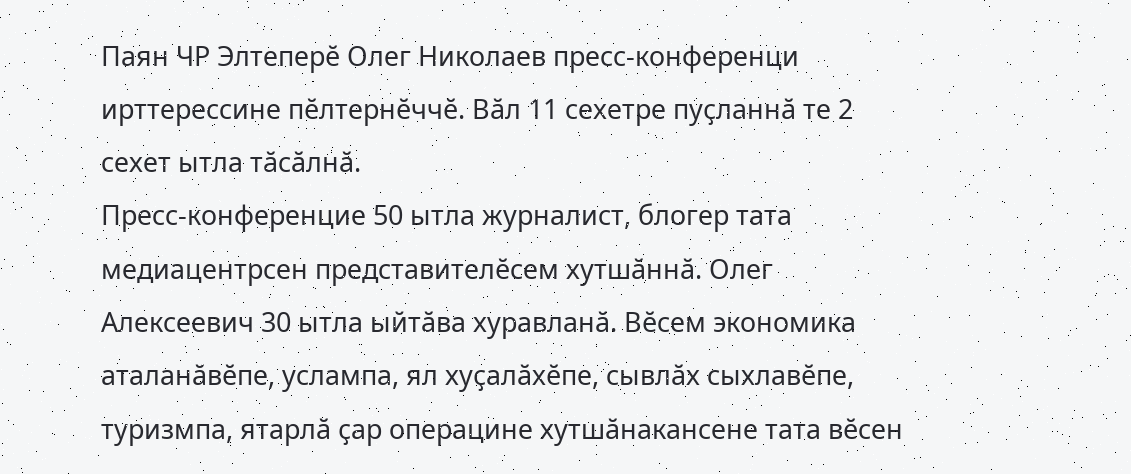Паян ЧР Элтеперӗ Олег Николаев пресс-конференци ирттерессине пӗлтернӗччӗ. Вӑл 11 сехетре пуҫланнӑ те 2 сехет ытла тӑсӑлнӑ.
Пресс-конференцие 50 ытла журналист, блогер тата медиацентрсен представителӗсем хутшӑннӑ. Олег Алексеевич 30 ытла ыйтӑва хуравланӑ. Вӗсем экономика аталанӑвӗпе, услампа, ял хуҫалӑхӗпе, сывлӑх сыхлавӗпе, туризмпа, ятарлӑ ҫар операцине хутшӑнакансене тата вӗсен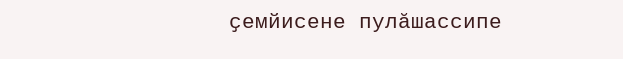ҫемйисене пулӑшассипе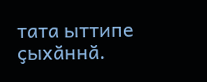тата ыттипе ҫыхӑннӑ.